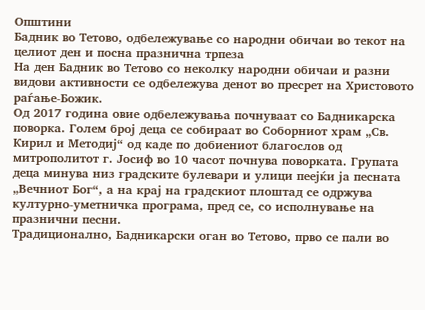Општини
Бадник во Тетово, одбележување со народни обичаи во текот на целиот ден и посна празнична трпеза
На ден Бадник во Тетово со неколку народни обичаи и разни видови активности се одбележува денот во пресрет на Христовото раѓање-Божик.
Од 2017 година овие одбележувања почнуваат со Бадникарска поворка. Голем број деца се собираат во Соборниот храм „Св. Кирил и Методиј“ од каде по добиениот благослов од митрополитот г. Јосиф во 10 часот почнува поворката. Групата деца минува низ градските булевари и улици пеејќи ја песната „Вечниот Бог“, а на крај на градскиот плоштад се одржува културно-уметничка програма, пред се, со исполнување на празнични песни.
Традиционално, Бадникарски оган во Тетово, прво се пали во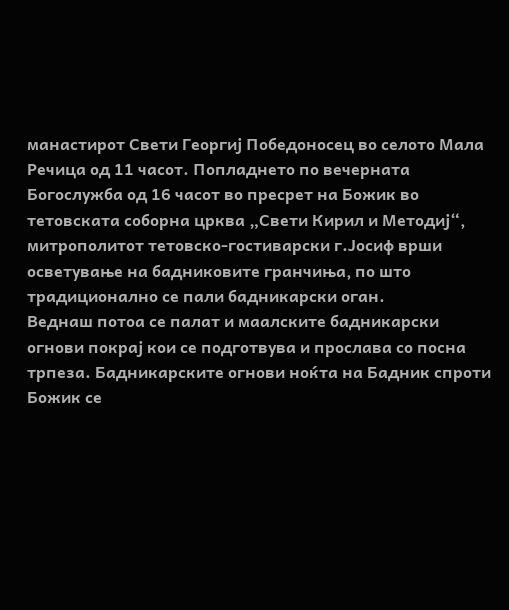манастирот Свети Георгиј Победоносец во селото Мала Речица од 11 часот. Попладнето по вечерната Богослужба од 16 часот во пресрет на Божик во тетовската соборна црква „Свети Кирил и Методиј“, митрополитот тетовско-гостиварски г.Јосиф врши осветување на бадниковите гранчиња, по што традиционално се пали бадникарски оган.
Веднаш потоа се палат и маалските бадникарски огнови покрај кои се подготвува и прослава со посна трпеза. Бадникарските огнови ноќта на Бадник спроти Божик се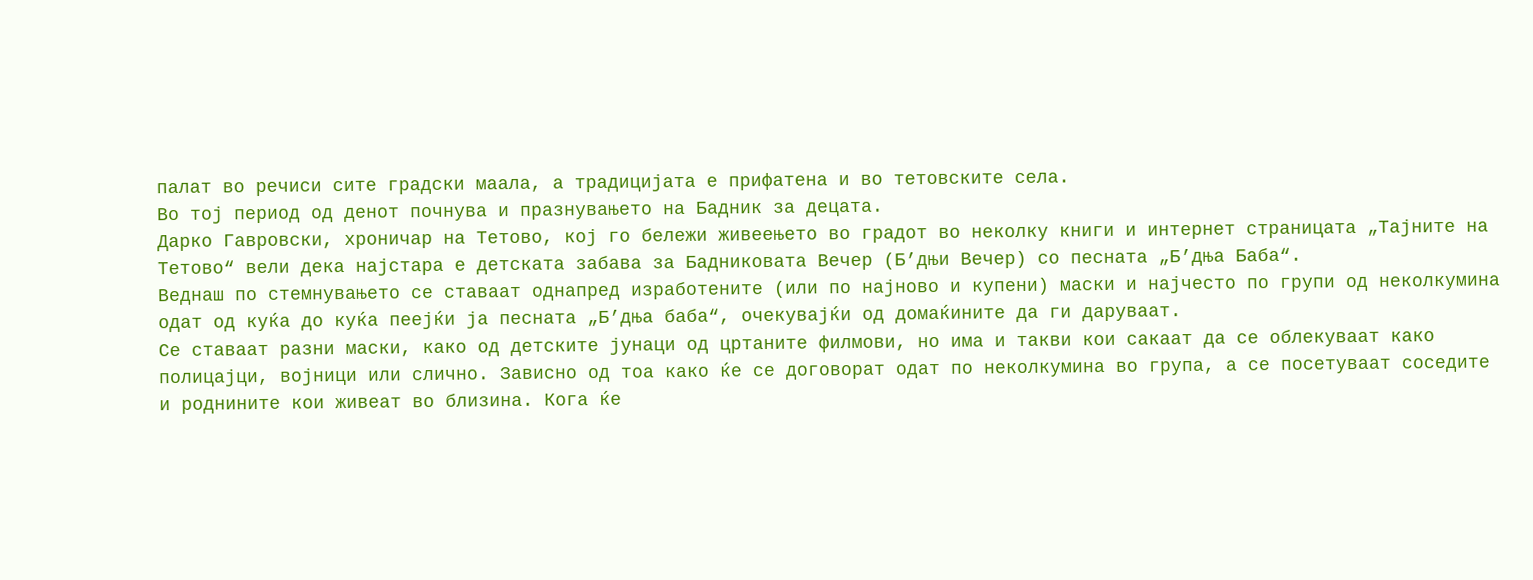палат во речиси сите градски маала, а традицијата е прифатена и во тетовските села.
Во тој период од денот почнува и празнувањето на Бадник за децата.
Дарко Гавровски, хроничар на Тетово, кој го бележи живеењето во градот во неколку книги и интернет страницата „Тајните на Тетово“ вели дека најстара е детската забава за Бадниковата Вечер (Б’дњи Вечер) со песната „Б’дња Баба“.
Веднаш по стемнувањето се ставаат однапред изработените (или по најново и купени) маски и најчесто по групи од неколкумина одат од куќа до куќа пеејќи ја песната „Б’дња баба“, очекувајќи од домаќините да ги даруваат.
Се ставаат разни маски, како од детските јунаци од цртаните филмови, но има и такви кои сакаат да се облекуваат како полицајци, војници или слично. Зависно од тоа како ќе се договорат одат по неколкумина во група, а се посетуваат соседите и роднините кои живеат во близина. Кога ќе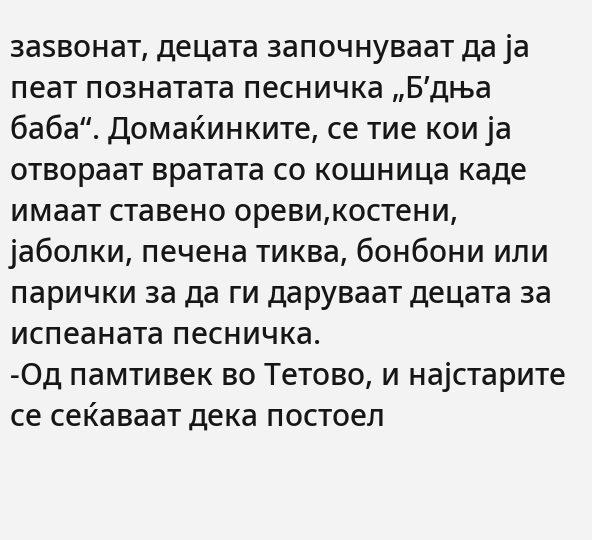заѕвонат, децата започнуваат да ја пеат познатата песничка „Б’дња баба“. Домаќинките, се тие кои ја отвораат вратата со кошница каде имаат ставено ореви,костени, јаболки, печена тиква, бонбони или парички за да ги даруваат децата за испеаната песничка.
-Од памтивек во Тетово, и најстарите се сеќаваат дека постоел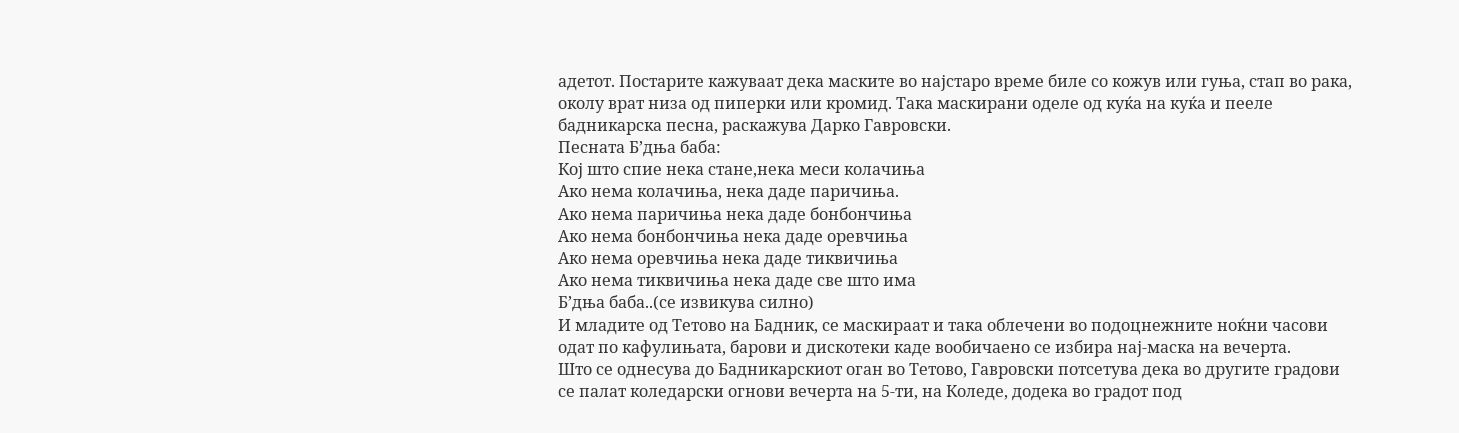адетот. Постарите кажуваат дека маските во најстаро време биле со кожув или гуња, стап во рака, околу врат низа од пиперки или кромид. Така маскирани оделе од куќа на куќа и пееле бадникарска песна, раскажува Дарко Гавровски.
Песната Б’дња баба:
Кој што спие нека стане,нека меси колачиња
Ако нема колачиња, нека даде паричиња.
Ако нема паричиња нека даде бонбончиња
Ако нема бонбончиња нека даде оревчиња
Ако нема оревчиња нека даде тиквичиња
Ако нема тиквичиња нека даде све што има
Б’дња баба..(се извикува силно)
И младите од Тетово на Бадник, се маскираат и така облечени во подоцнежните ноќни часови одат по кафулињата, барови и дискотеки каде вообичаено се избира нај-маска на вечерта.
Што се однесува до Бадникарскиот оган во Тетово, Гавровски потсетува дека во другите градови се палат коледарски огнови вечерта на 5-ти, на Коледе, додека во градот под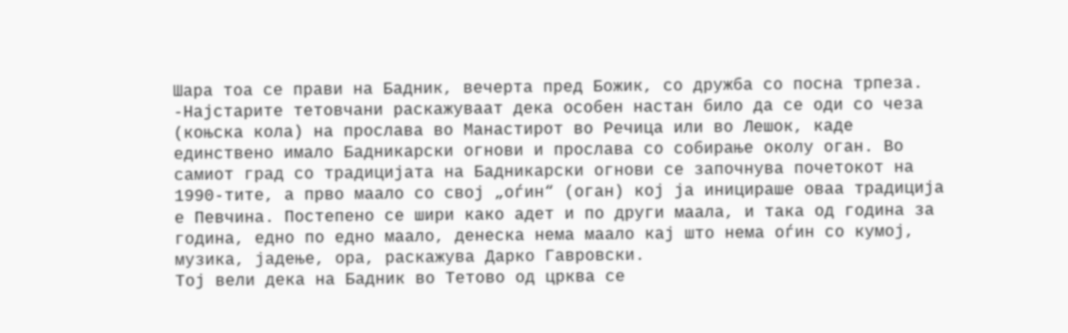Шара тоа се прави на Бадник, вечерта пред Божик, со дружба со посна трпеза.
-Најстарите тетовчани раскажуваат дека особен настан било да се оди со чеза (коњска кола) на прослава во Манастирот во Речица или во Лешок, каде единствено имало Бадникарски огнови и прослава со собирање околу оган. Во самиот град со традицијата на Бадникарски огнови се започнува почетокот на 1990-тите, а прво маало со свој „оѓин“ (оган) кој ја иницираше оваа традиција е Певчина. Постепено се шири како адет и по други маала, и така од година за година, едно по едно маало, денеска нема маало кај што нема оѓин со кумој, музика, јадење, ора, раскажува Дарко Гавровски.
Тој вели дека на Бадник во Тетово од црква се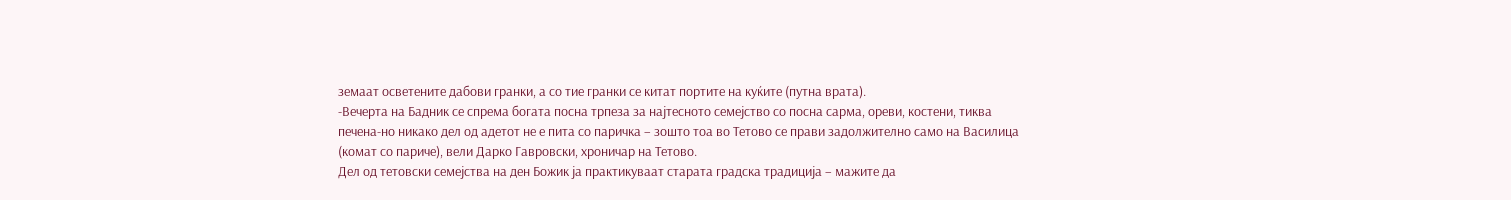земаат осветените дабови гранки, а со тие гранки се китат портите на куќите (путна врата).
-Вечерта на Бадник се спрема богата посна трпеза за најтесното семејство со посна сарма, ореви, костени, тиква печена-но никако дел од адетот не е пита со паричка – зошто тоа во Тетово се прави задолжително само на Василица (комат со париче), вели Дарко Гавровски, хроничар на Тетово.
Дел од тетовски семејства на ден Божик ја практикуваат старата градска традиција – мажите да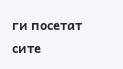ги посетат сите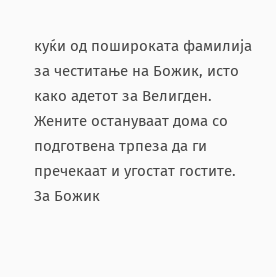куќи од пошироката фамилија за честитање на Божик, исто како адетот за Велигден. Жените остануваат дома со подготвена трпеза да ги пречекаат и угостат гостите. За Божик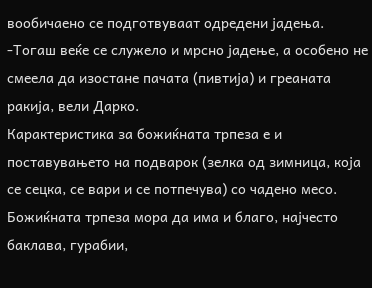вообичаено се подготвуваат одредени јадења.
-Тогаш веќе се служело и мрсно јадење, а особено не смеела да изостане пачата (пивтија) и греаната ракија, вели Дарко.
Карактеристика за божиќната трпеза е и поставувањето на подварок (зелка од зимница, која се сецка, се вари и се потпечува) со чадено месо. Божиќната трпеза мора да има и благо, најчесто баклава, гурабии,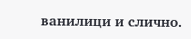ванилици и слично.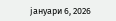јануари 6, 2026